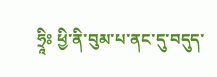ཧྲཱིཿ ཕྱི་ནི་བུམ་པ་ནང་དུ་བདུད་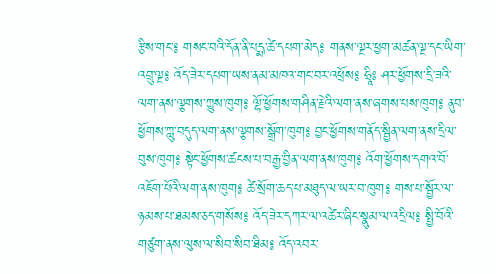རྩིས་གང་༔ གསང་བའི་དོན་ནི་པདྨ་ཚེ་དཔག་མེད༔ གནས་ལྔར་ཕྱག་མཚན་ལྔ་དང་ཡིག་འབྲུ་ལྔ༔ འོད་ཟེར་དཔག་ཡས་ནམ་མཁའ་གང་བར་འཕྲོས༔ ཧྲཱིཿ ཤར་ཕྱོགས་དྲི་ཟའི་ལག་ནས་ལྕགས་ཀྱུས་ཁུག༔ ལྷོ་ཕྱོགས་གཤིན་རྗེའི་ལག་ནས་ཞགས་པས་ཁུག༔ ནུབ་ཕྱོགས་ཀླུ་བདུད་ལག་ནས་ལྕགས་སྒྲོག་ཁུག༔ བྱང་ཕྱོགས་གནོད་སྦྱིན་ལག་ནས་དྲིལ་བུས་ཁུག༔ སྟེང་ཕྱོགས་ཚངས་པ་བརྒྱ་བྱིན་ལག་ནས་ཁུག༔ འོག་ཕྱོགས་དགའ་བོ་འཇོག་པོའི་ལག་ནས་ཁུག༔ ཚེ་སྲོག་ཆད་པ་མཐུད་ལ་ཡར་བ་ཁུག༔ གས་པ་སྦྱོར་ལ་ཉམས་པ་ཐམས་ཅད་གསོས༔ འོད་ཟེར་དཀར་ལ་འཚེར་ཞིང་སྣུམ་ལ་འདྲིལ༔ སྤྱི་བོའི་གཙུག་ནས་ལུས་ལ་སིབ་སིབ་ཐིམ༔ འོད་འབར་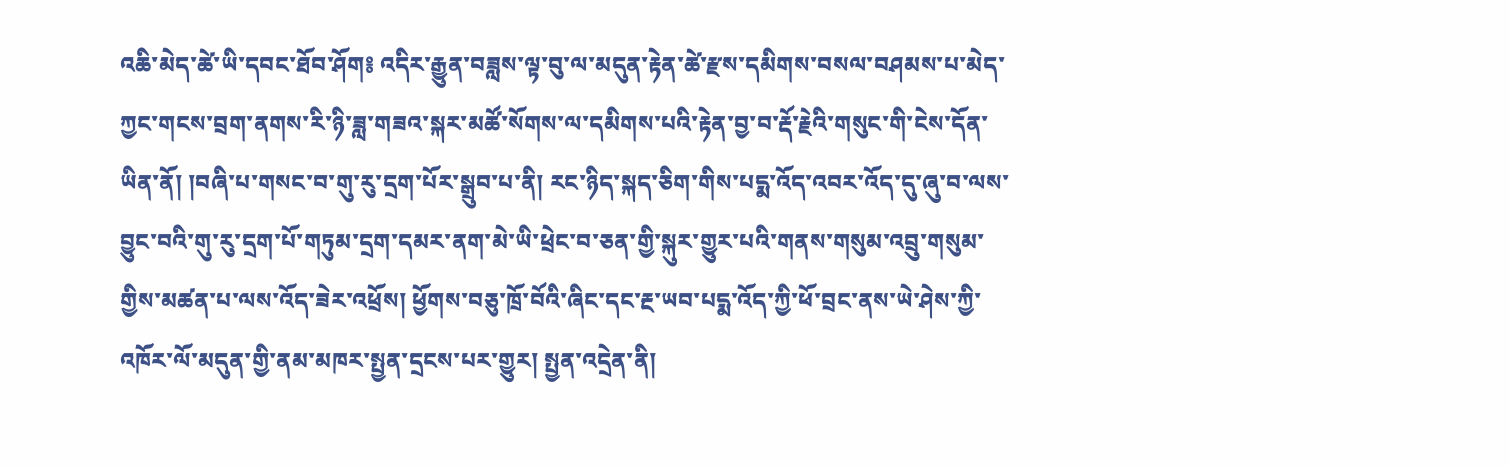འཆི་མེད་ཚེ་ཡི་དབང་ཐོབ་ཤོག༔ འདིར་རྒྱུན་བཟླས་ལྟ་བུ་ལ་མདུན་རྟེན་ཚེ་རྫས་དམིགས་བསལ་བཤམས་པ་མེད་ཀྱང་གངས་བྲག་ནགས་རི་ཉི་ཟླ་གཟའ་སྐར་མཚོ་སོགས་ལ་དམིགས་པའི་རྟེན་བྱ་བ་རྡོ་རྗེའི་གསུང་གི་ངེས་དོན་ཡིན་ནོ། །བཞི་པ་གསང་བ་གུ་རུ་དྲག་པོར་སྒྲུབ་པ་ནི། རང་ཉིད་སྐད་ཅིག་གིས་པདྨ་འོད་འབར་འོད་དུ་ཞུ་བ་ལས་བྱུང་བའི་གུ་རུ་དྲག་པོ་གཏུམ་དྲག་དམར་ནག་མེ་ཡི་ཕྲེང་བ་ཅན་གྱི་སྐུར་གྱུར་པའི་གནས་གསུམ་འབྲུ་གསུམ་གྱིས་མཚན་པ་ལས་འོད་ཟེར་འཕྲོས། ཕྱོགས་བཅུ་ཁྲོ་བོའི་ཞིང་དང་རྔ་ཡབ་པདྨ་འོད་ཀྱི་ཕོ་བྲང་ནས་ཡེ་ཤེས་ཀྱི་འཁོར་ལོ་མདུན་གྱི་ནམ་མཁར་སྤྱན་དྲངས་པར་གྱུར། སྤྱན་འདྲེན་ནི།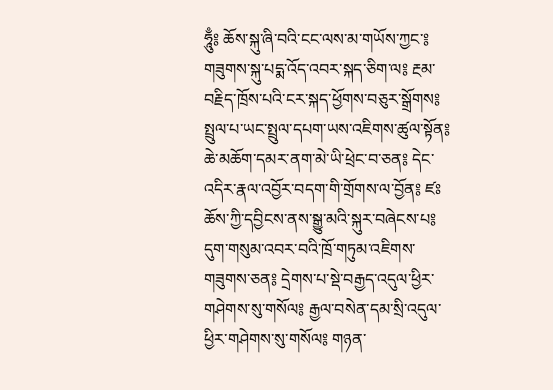ཧཱུྃ༔ ཆོས་སྐུ་ཞི་བའི་ངང་ལས་མ་གཡོས་ཀྱང་༔ གཟུགས་སྐུ་པདྨ་འོད་འབར་སྐད་ཅིག་ལ༔ རྔམ་བརྗིད་ཁྲོས་པའི་ངར་སྐད་ཕྱོགས་བཅུར་སྒྲོགས༔ སྤྲུལ་པ་ཡང་སྤྲུལ་དཔག་ཡས་འཇིགས་ཚུལ་སྟོན༔ ཆེ་མཆོག་དམར་ནག་མེ་ཡི་ཕྲེང་བ་ཅན༔ དེང་འདིར་རྣལ་འབྱོར་བདག་གི་གྲོགས་ལ་བྱོན༔ ཛཿ ཆོས་ཀྱི་དབྱིངས་ནས་སྒྱུ་མའི་སྐུར་བཞེངས་པ༔ དུག་གསུམ་འབར་བའི་ཁྲོ་གཏུམ་འཇིགས་གཟུགས་ཅན༔ དྲེགས་པ་སྡེ་བརྒྱད་འདུལ་ཕྱིར་གཤེགས་སུ་གསོལ༔ རྒྱལ་བསེན་དམ་སྲི་འདུལ་ཕྱིར་གཤེགས་སུ་གསོལ༔ གཉན་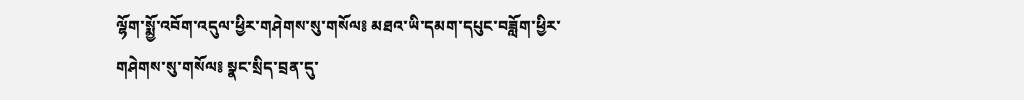ལྷོག་སྨྱོ་འབོག་འདུལ་ཕྱིར་གཤེགས་སུ་གསོལ༔ མཐའ་ཡི་དམག་དཔུང་བཟློག་ཕྱིར་གཤེགས་སུ་གསོལ༔ སྣང་སྲིད་བྲན་དུ་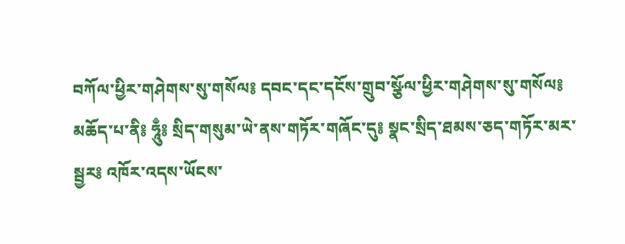བཀོལ་ཕྱིར་གཤེགས་སུ་གསོལ༔ དབང་དང་དངོས་གྲུབ་སྩོལ་ཕྱིར་གཤེགས་སུ་གསོལ༔ མཆོད་པ་ནི༔ ཧཱུྃ༔ སྲིད་གསུམ་ཡེ་ནས་གཏོར་གཞོང་དུ༔ སྣང་སྲིད་ཐམས་ཅད་གཏོར་མར་སྦྱར༔ འཁོར་འདས་ཡོངས་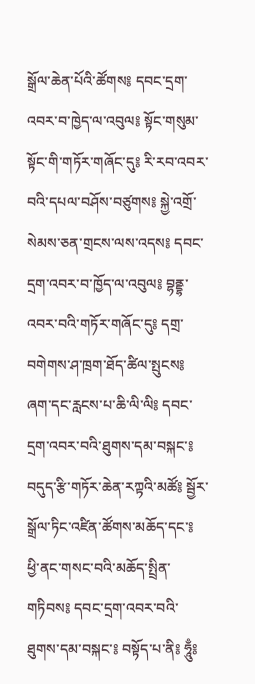སྒྲོལ་ཆེན་པོའི་ཚོགས༔ དབང་དྲག་འབར་བ་ཁྱེད་ལ་འབུལ༔ སྟོང་གསུམ་སྟོང་གི་གཏོར་གཞོང་དུ༔ རི་རབ་འབར་བའི་དཔལ་བཤོས་བཙུགས༔ སྐྱེ་འགྲོ་སེམས་ཅན་གྲངས་ལས་འདས༔ དབང་དྲག་འབར་བ་ཁྱོད་ལ་འབུལ༔ བྷནྡྷ་འབར་བའི་གཏོར་གཞོང་དུ༔ དགྲ་བགེགས་ཤ་ཁྲག་ཐོད་ཚིལ་སྤུངས༔ ཞག་དང་རླངས་པ་ཆི་ལི་ལི༔ དབང་དྲག་འབར་བའི་ཐུགས་དམ་བསྐང་༔ བདུད་རྩི་གཏོར་ཆེན་རཀྟའི་མཚོ༔ སྦྱོར་སྒྲོལ་ཏིང་འཛིན་ཚོགས་མཆོད་དང་༔ ཕྱི་ནང་གསང་བའི་མཆོད་སྤྲིན་གཏིབས༔ དབང་དྲག་འབར་བའི་ཐུགས་དམ་བསྐང་༔ བསྟོད་པ་ནི༔ ཧཱུྃ༔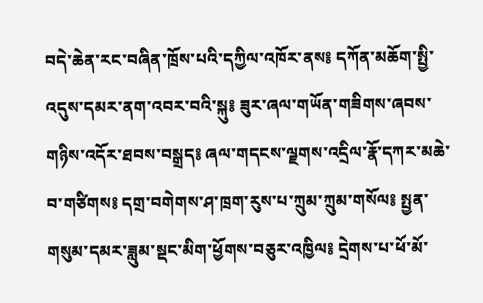བདེ་ཆེན་རང་བཞིན་ཁྲོས་པའི་དཀྱིལ་འཁོར་ནས༔ དཀོན་མཆོག་སྤྱི་འདུས་དམར་ནག་འབར་བའི་སྐུ༔ ཟུར་ཞལ་གཡོན་གཟིགས་ཞབས་གཉིས་འདོར་ཐབས་བསྒྲད༔ ཞལ་གདངས་ལྗགས་འདྲིལ་རྣོ་དཀར་མཆེ་བ་གཙིགས༔ དགྲ་བགེགས་ཤ་ཁྲག་རུས་པ་ཀྲུམ་ཀྲུམ་གསོལ༔ སྤྱན་གསུམ་དམར་ཟླུམ་སྡང་མིག་ཕྱོགས་བཅུར་འཁྱིལ༔ དྲེགས་པ་ཕོ་མོ་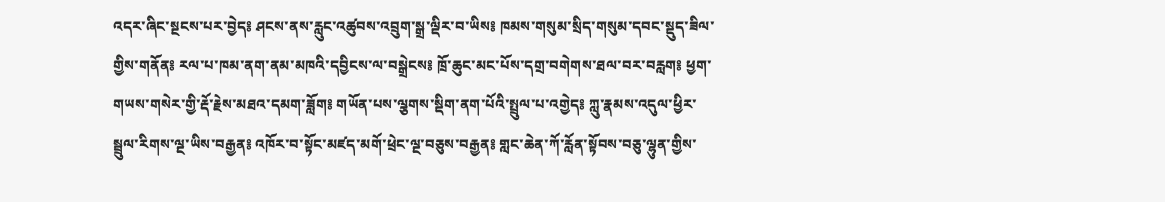འདར་ཞིང་སྔངས་པར་བྱེད༔ ཤངས་ནས་རླུང་འཚུབས་འབྲུག་སྒྲ་ལྡིར་བ་ཡིས༔ ཁམས་གསུམ་སྲིད་གསུམ་དབང་སྡུད་ཟིལ་གྱིས་གནོན༔ རལ་པ་ཁམ་ནག་ནམ་མཁའི་དབྱིངས་ལ་བསྒྲེངས༔ ཁྲོ་ཆུང་མང་པོས་དགྲ་བགེགས་ཐལ་བར་བརླག༔ ཕྱག་གཡས་གསེར་གྱི་རྡོ་རྗེས་མཐའ་དམག་ཟློག༔ གཡོན་པས་ལྕགས་སྡིག་ནག་པོའི་སྤྲུལ་པ་འགྱེད༔ ཀླུ་རྣམས་འདུལ་ཕྱིར་སྦྲུལ་རིགས་ལྔ་ཡིས་བརྒྱན༔ འཁོར་བ་སྟོང་མཛད་མགོ་ཕྲེང་ལྔ་བཅུས་བརྒྱན༔ གླང་ཆེན་ཀོ་རློན་སྟོབས་བཅུ་ལྷུན་གྱིས་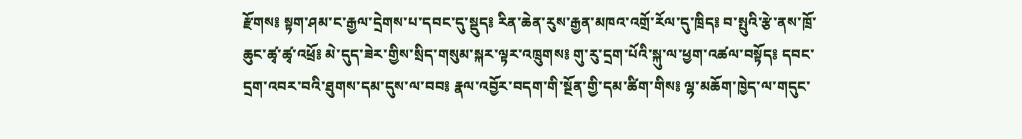རྫོགས༔ སྟག་ཤམ་ང་རྒྱལ་དྲེགས་པ་དབང་དུ་སྡུད༔ རིན་ཆེན་རུས་རྒྱན་མཁའ་འགྲོ་རོལ་དུ་ཁྲིད༔ བ་སྤུའི་རྩེ་ནས་ཁྲོ་ཆུང་ཚྭ་ཚྭ་འཕྲོ༔ མེ་དུད་ཟེར་གྱིས་སྲིད་གསུམ་སྐར་ལྟར་འཁྲུགས༔ གུ་རུ་དྲག་པོའི་སྐུ་ལ་ཕྱག་འཚལ་བསྟོད༔ དབང་དྲག་འབར་བའི་ཐུགས་དམ་དུས་ལ་བབ༔ རྣལ་འབྱོར་བདག་གི་སྔོན་གྱི་དམ་ཚིག་གིས༔ ལྷ་མཆོག་ཁྱེད་ལ་གདུང་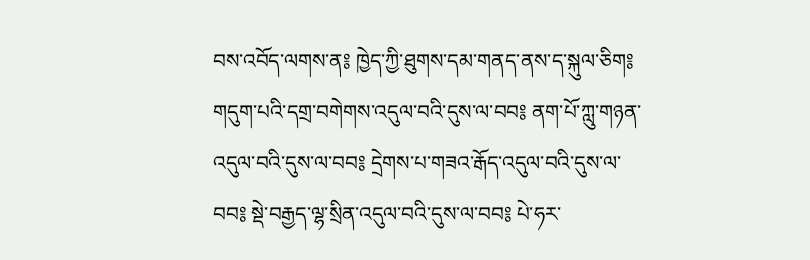བས་འབོད་ལགས་ན༔ ཁྱེད་ཀྱི་ཐུགས་དམ་གནད་ནས་ད་སྐུལ་ཅིག༔ གདུག་པའི་དགྲ་བགེགས་འདུལ་བའི་དུས་ལ་བབ༔ ནག་པོ་ཀླུ་གཉན་འདུལ་བའི་དུས་ལ་བབ༔ དྲེགས་པ་གཟའ་རྒོད་འདུལ་བའི་དུས་ལ་བབ༔ སྡེ་བརྒྱད་ལྷ་སྲིན་འདུལ་བའི་དུས་ལ་བབ༔ པེ་ཧར་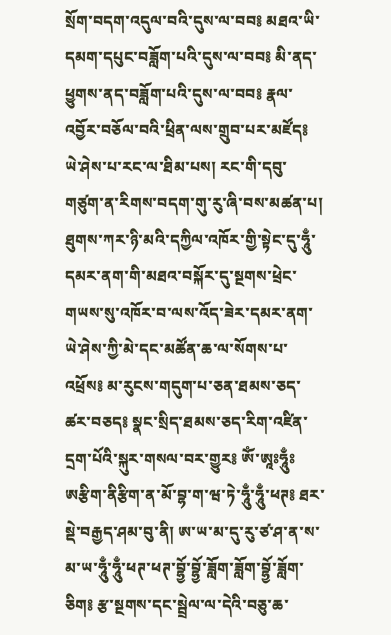སྲོག་བདག་འདུལ་བའི་དུས་ལ་བབ༔ མཐའ་ཡི་དམག་དཔུང་བཟློག་པའི་དུས་ལ་བབ༔ མི་ནད་ཕྱུགས་ནད་བཟློག་པའི་དུས་ལ་བབ༔ རྣལ་འབྱོར་བཅོལ་བའི་ཕྲིན་ལས་གྲུབ་པར་མཛོད༔ ཡེ་ཤེས་པ་རང་ལ་ཐིམ་པས། རང་གི་དབུ་གཙུག་ན་རིགས་བདག་གུ་རུ་ཞི་བས་མཚན་པ། ཐུགས་ཀར་ཉི་མའི་དཀྱིལ་འཁོར་གྱི་སྟེང་དུ་ཧཱུྃ་དམར་ནག་གི་མཐའ་བསྐོར་དུ་སྔགས་ཕྲེང་གཡས་སུ་འཁོར་བ་ལས་འོད་ཟེར་དམར་ནག་ཡེ་ཤེས་ཀྱི་མེ་དང་མཚོན་ཆ་ལ་སོགས་པ་འཕྲོས༔ མ་རུངས་གདུག་པ་ཅན་ཐམས་ཅད་ཚར་བཅད༔ སྣང་སྲིད་ཐམས་ཅད་རིག་འཛིན་དྲག་པོའི་སྐུར་གསལ་བར་གྱུར༔ ༀ་ཨཱཿཧཱུྃཿ ཨརྩིག་ནིརྩིག་ན་མོ་བྷ་ག་ཝ་ཏེ་ཧཱུྃ་ཧཱུྃ་ཕཊ༔ ཐར་སྡེ་བརྒྱད་ཤམ་བུ་ནི། ཨ་ཡ་མ་དུ་རུ་ཙ་ཤ་ན་ས་མ་ཡ་ཧཱུྃ་ཧཱུྃ་ཕཊ་ཕཊ་བྷྱོ་བྷྱོ་ཟློག་ཟློག་བྷྱོ་ཟློག་ཅིག༔ རྩ་སྔགས་དང་སྦྲེལ་ལ་དེའི་བཅུ་ཆ་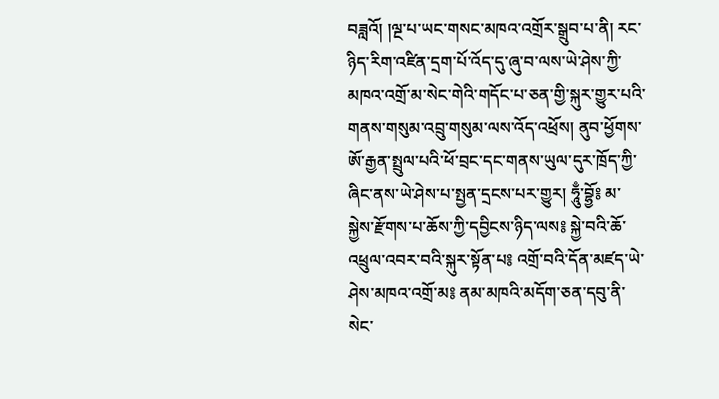བཟླའོ། །ལྔ་པ་ཡང་གསང་མཁའ་འགྲོར་སྒྲུབ་པ་ནི། རང་ཉིད་རིག་འཛིན་དྲག་པོ་འོད་དུ་ཞུ་བ་ལས་ཡེ་ཤེས་ཀྱི་མཁའ་འགྲོ་མ་སེང་གེའི་གདོང་པ་ཅན་གྱི་སྐུར་གྱུར་པའི་གནས་གསུམ་འབྲུ་གསུམ་ལས་འོད་འཕྲོས། ནུབ་ཕྱོགས་ཨོ་རྒྱན་སྤྲུལ་པའི་ཕོ་བྲང་དང་གནས་ཡུལ་དུར་ཁྲོད་ཀྱི་ཞིང་ནས་ཡེ་ཤེས་པ་སྤྱན་དྲངས་པར་གྱུར། ཧཱུྃ་བྷྱོ༔ མ་སྐྱེས་རྫོགས་པ་ཆོས་ཀྱི་དབྱིངས་ཉིད་ལས༔ སྐྱེ་བའི་ཆོ་འཕྲུལ་འབར་བའི་སྐུར་སྟོན་པ༔ འགྲོ་བའི་དོན་མཛད་ཡེ་ཤེས་མཁའ་འགྲོ་མ༔ ནམ་མཁའི་མདོག་ཅན་དབུ་ནི་སེང་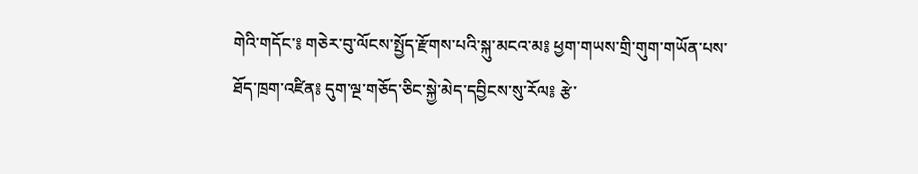གེའི་གདོང་༔ གཅེར་བུ་ལོངས་སྤྱོད་རྫོགས་པའི་སྐུ་མངའ་མ༔ ཕྱག་གཡས་གྲི་གུག་གཡོན་པས་ཐོད་ཁྲག་འཛིན༔ དུག་ལྔ་གཅོད་ཅིང་སྐྱེ་མེད་དབྱིངས་སུ་རོལ༔ རྩེ་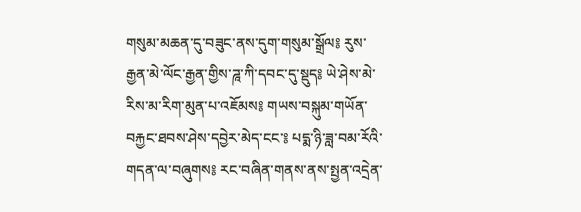གསུམ་མཆན་དུ་བཟུང་ནས་དུག་གསུམ་སྒྲོལ༔ རུས་རྒྱན་མེ་ལོང་རྒྱན་གྱིས་ཌཱ་ཀི་དབང་དུ་སྡུད༔ ཡེ་ཤེས་མེ་རིས་མ་རིག་མུན་པ་འཇོམས༔ གཡས་བསྐུམ་གཡོན་བརྐྱང་ཐབས་ཤེས་དབྱེར་མེད་ངང་༔ པདྨ་ཉི་ཟླ་བམ་རོའི་གདན་ལ་བཞུགས༔ རང་བཞིན་གནས་ནས་སྤྱན་འདྲེན་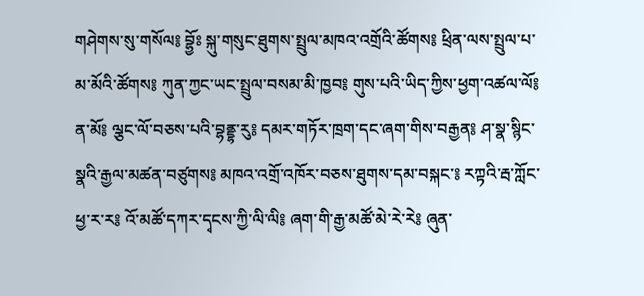གཤེགས་སུ་གསོལ༔ བྷྱོཿ སྐུ་གསུང་ཐུགས་སྤྲུལ་མཁའ་འགྲོའི་ཚོགས༔ ཕྲིན་ལས་སྤྲུལ་པ་མ་མོའི་ཚོགས༔ ཀུན་ཀྱང་ཡང་སྤྲུལ་བསམ་མི་ཁྱབ༔ གུས་པའི་ཡིད་ཀྱིས་ཕྱག་འཚལ་ལོ༔ ན་མོ༔ ལྕང་ལོ་བཅས་པའི་བྷནྡྷ་རུ༔ དམར་གཏོར་ཁྲག་དང་ཞག་གིས་བརྒྱན༔ ཤ་སྣ་སྙིང་སྣའི་རྒྱལ་མཚན་བཙུགས༔ མཁའ་འགྲོ་འཁོར་བཅས་ཐུགས་དམ་བསྐང་༔ རཀྟའི་རྦ་ཀློང་ཕྱ་ར་ར༔ འོ་མཚོ་དཀར་དྭངས་ཀྱི་ལི་ལི༔ ཞག་གི་རྒྱ་མཚོ་མེ་རེ་རེ༔ ཞུན་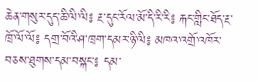ཆེན་གསུར་དུད་ཆི་ལི་ལི༔ རྔ་དུང་རོལ་མོ་དི་རི་རི༔ རྐང་གླིང་ཐོད་རྔ་ཁྲོ་ལོ་ལོ༔ དགྲ་བོའི་ཤ་ཁྲག་དམར་ཉི་ལི༔ མཁའ་འགྲོ་འཁོར་བཅས་ཐུགས་དམ་བསྐང་༔ དམ་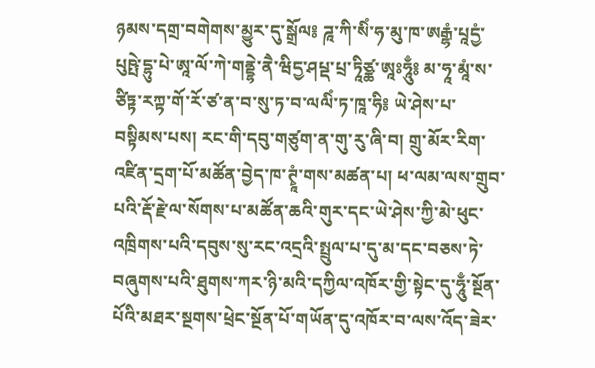ཉམས་དགྲ་བགེགས་མྱུར་དུ་སྒྲོལ༔ ཌཱ་ཀི་སིཾ་ཧ་མུ་ཁ་ཨརྒྷཾ་པཱདྱཾ་པུཥྤེ་དྷུ་པེ་ཨཱ་ལོ་ཀེ་གནྡྷེ་ནཻ་ཝིདྱ་ཤཔྡ་པྲ་ཏཱིཙྪ་ཨཱཿཧཱུྃ༔ མ་ཧཱ་མཱཾ་ས་ཙིཏྟ་རཀྟ་གོ་རོ་ཙ་ན་བ་སུ་ཏ་བ་ལལིཾ་ཏ་ཁཱ་ཧི༔ ཡེ་ཤེས་པ་བསྟིམས་པས། རང་གི་དབུ་གཙུག་ན་གུ་རུ་ཞི་བ། གྲུ་མོར་རིག་འཛིན་དྲག་པོ་མཚོན་བྱེད་ཁ་ཊྭཱཾ་གས་མཚན་པ། ཕ་ལམ་ལས་གྲུབ་པའི་རྡོ་རྗེ་ལ་སོགས་པ་མཚོན་ཆའི་གུར་དང་ཡེ་ཤེས་ཀྱི་མེ་ཕུང་འཁྲིགས་པའི་དབུས་སུ་རང་འདྲའི་སྤྲུལ་པ་དུ་མ་དང་བཅས་ཏེ་བཞུགས་པའི་ཐུགས་ཀར་ཉི་མའི་དཀྱིལ་འཁོར་གྱི་སྟེང་དུ་ཧཱུྃ་སྔོན་པོའི་མཐར་སྔགས་ཕྲེང་སྔོན་པོ་གཡོན་དུ་འཁོར་བ་ལས་འོད་ཟེར་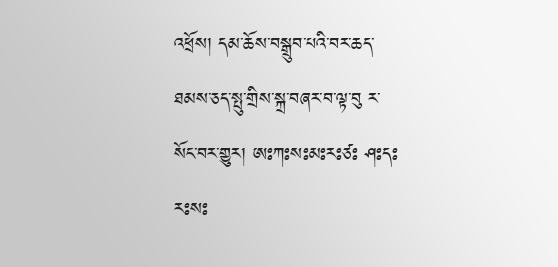འཕྲོས། དམ་ཆོས་བསྒྲུབ་པའི་བར་ཆད་ཐམས་ཅད་སྤུ་གྲིས་སྐྲ་བཞར་བ་ལྟ་བུ ར་སོང་བར་གྱུར། ཨཿཀཿསཿམཿརཿཙཿ ཤཿདཿརཿསཿ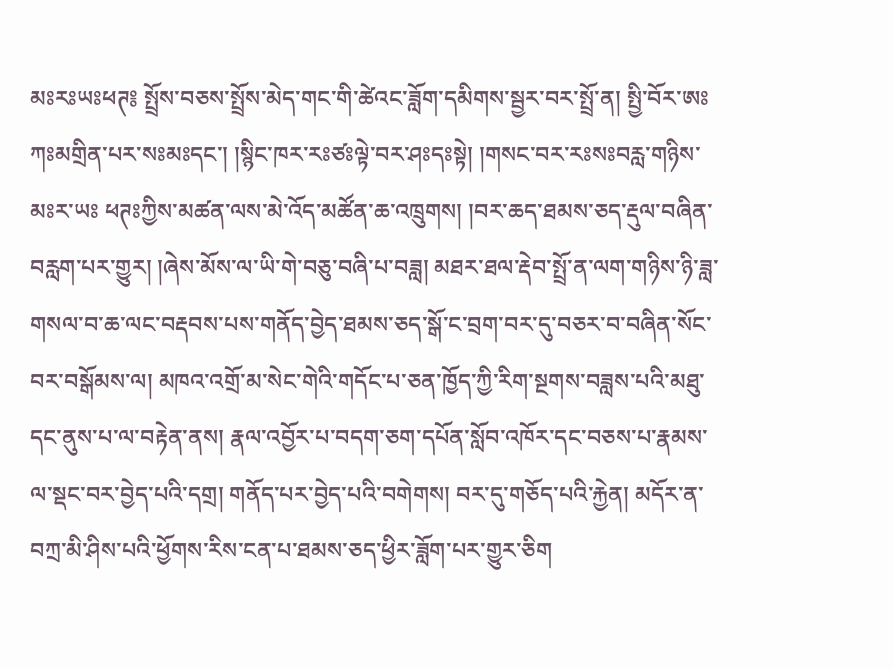མཿརཿཡཿཕཊ༔ སྤྲོས་བཅས་སྤྲོས་མེད་གང་གི་ཚེའང་ཟློག་དམིགས་སྦྱར་བར་སྤྲོ་ན། སྤྱི་བོར་ཨཿཀཿམགྲིན་པར་སཿམཿདང་། །སྙིང་ཁར་རཿཙཿལྟེ་བར་ཤཿདཿསྟེ། །གསང་བར་རཿསཿབརླ་གཉིས་མཿར་ཡཿ ཕཊཿཀྱིས་མཚན་ལས་མེ་འོད་མཚོན་ཆ་འཁྲུགས། །བར་ཆད་ཐམས་ཅད་རྡུལ་བཞིན་བརླག་པར་གྱུར། །ཞེས་མོས་ལ་ཡི་གེ་བཅུ་བཞི་པ་བཟླ། མཐར་ཐལ་རྡེབ་སྤྲོ་ན་ལག་གཉིས་ཉི་ཟླ་གསལ་བ་ཆ་ལང་བརྡབས་པས་གནོད་བྱེད་ཐམས་ཅད་སྒོ་ང་བྲག་བར་དུ་བཅར་བ་བཞིན་སོང་བར་བསྒོམས་ལ། མཁའ་འགྲོ་མ་སེང་གེའི་གདོང་པ་ཅན་ཁྱོད་ཀྱི་རིག་སྔགས་བཟླས་པའི་མཐུ་དང་ནུས་པ་ལ་བརྟེན་ནས། རྣལ་འབྱོར་པ་བདག་ཅག་དཔོན་སློབ་འཁོར་དང་བཅས་པ་རྣམས་ལ་སྡང་བར་བྱེད་པའི་དགྲ། གནོད་པར་བྱེད་པའི་བགེགས། བར་དུ་གཅོད་པའི་རྐྱེན། མདོར་ན་བཀྲ་མི་ཤིས་པའི་ཕྱོགས་རིས་ངན་པ་ཐམས་ཅད་ཕྱིར་ཟློག་པར་གྱུར་ཅིག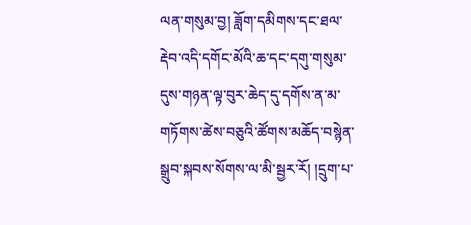ལན་གསུམ་བྱ། ཟློག་དམིགས་དང་ཐལ་རྡེབ་འདི་དགོང་མོའི་ཆ་དང་དགུ་གསུམ་དུས་གཉན་ལྟ་བུར་ཆེད་དུ་དགོས་ན་མ་གཏོགས་ཚེས་བཅུའི་ཚོགས་མཆོད་བསྙེན་སྒྲུབ་སྐབས་སོགས་ལ་མི་སྦྱར་རོ། །དྲུག་པ་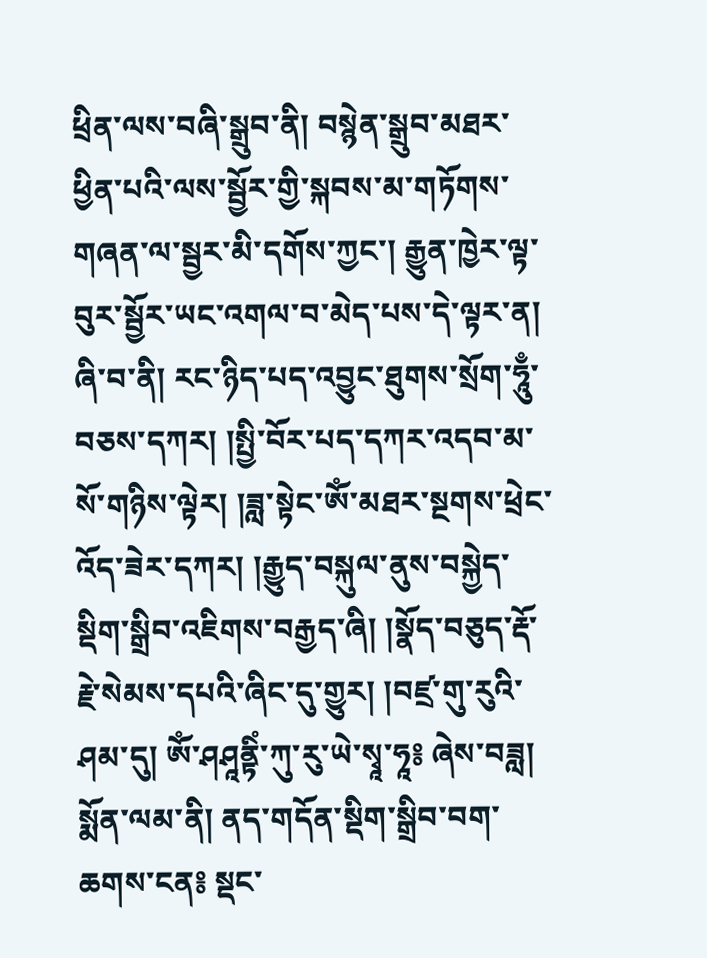ཕྲིན་ལས་བཞི་སྒྲུབ་ནི། བསྙེན་སྒྲུབ་མཐར་ཕྱིན་པའི་ལས་སྦྱོར་གྱི་སྐབས་མ་གཏོགས་གཞན་ལ་སྦྱར་མི་དགོས་ཀྱང་། རྒྱུན་ཁྱེར་ལྟ་བུར་སྦྱོར་ཡང་འགལ་བ་མེད་པས་དེ་ལྟར་ན། ཞི་བ་ནི། རང་ཉིད་པད་འབྱུང་ཐུགས་སྲོག་ཧཱུྃ་བཅས་དཀར། །སྤྱི་བོར་པད་དཀར་འདབ་མ་སོ་གཉིས་ལྟེར། །ཟླ་སྟེང་ༀ་མཐར་སྔགས་ཕྲེང་འོད་ཟེར་དཀར། །རྒྱུད་བསྐུལ་ནུས་བསྐྱེད་སྡིག་སྒྲིབ་འཇིགས་བརྒྱད་ཞི། །སྣོད་བཅུད་རྡོ་རྗེ་སེམས་དཔའི་ཞིང་དུ་གྱུར། །བཛྲ་གུ་རུའི་ཤམ་དུ། ༀ་ཤཤཱནྟིཾ་ཀུ་རུ་ཡེ་སྭཱ་ཧཱ༔ ཞེས་བཟླ། སྨོན་ལམ་ནི། ནད་གདོན་སྡིག་སྒྲིབ་བག་ཆགས་ངན༔ སྡང་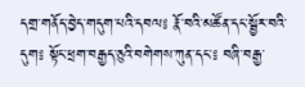དགྲ་གནོད་བྱེད་གདུག་པའི་དབལ༔ རྣོ་བའི་མཚོན་དང་སྦྱོར་བའི་དུག༔ སྟོང་ཕྲག་བརྒྱད་ཅུའི་བགེགས་ཀུན་དང་༔ བཞི་བརྒྱ་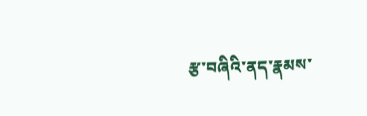རྩ་བཞིའི་ནད་རྣམས་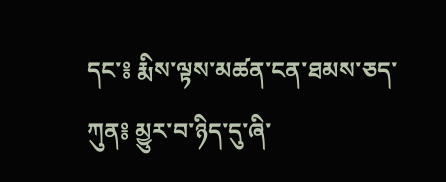དང་༔ རྨིས་ལྟས་མཚན་ངན་ཐམས་ཅད་ཀུན༔ མྱུར་བ་ཉིད་དུ་ཞི་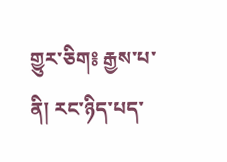གྱུར་ཅིག༔ རྒྱས་པ་ནི། རང་ཉིད་པད་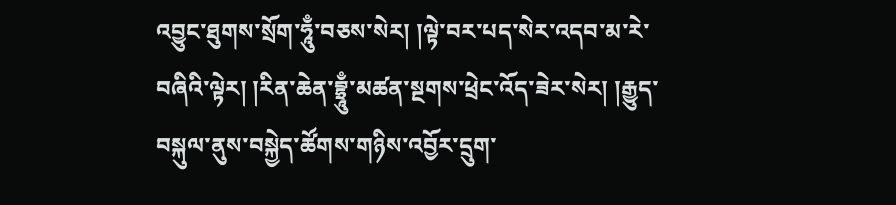འབྱུང་ཐུགས་སྲོག་ཧཱུྃ་བཅས་སེར། །ལྟེ་བར་པད་སེར་འདབ་མ་རེ་བཞིའི་ལྟེར། །རིན་ཆེན་བྷྲཱུྃ་མཚན་སྔགས་ཕྲེང་འོད་ཟེར་སེར། །རྒྱུད་བསྐུལ་ནུས་བསྐྱེད་ཚོགས་གཉིས་འབྱོར་དྲུག་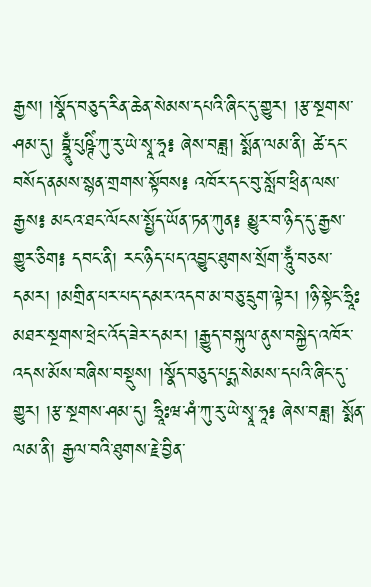རྒྱས། །སྣོད་བཅུད་རིན་ཆེན་སེམས་དཔའི་ཞིང་དུ་གྱུར། །རྩ་སྔགས་ཤམ་དུ། བྷྲཱུྃ་པུཥྚིཾ་ཀུ་རུ་ཡེ་སྭཱ་ཧཱ༔ ཞེས་བཟླ། སྨོན་ལམ་ནི། ཚེ་དང་བསོད་ནམས་སྙན་གྲགས་སྟོབས༔ འཁོར་དང་བུ་སློབ་ཕྲིན་ལས་རྒྱས༔ མངའ་ཐང་ལོངས་སྤྱོད་ཡོན་ཏན་ཀུན༔ མྱུར་བ་ཉིད་དུ་རྒྱས་གྱུར་ཅིག༔ དབང་ནི། རང་ཉིད་པད་འབྱུང་ཐུགས་སྲོག་ཧཱུྃ་བཅས་དམར། །མགྲིན་པར་པད་དམར་འདབ་མ་བཅུ་དྲུག་ལྟེར། །ཉི་སྟེང་ཧྲཱིཿམཐར་སྔགས་ཕྲེང་འོད་ཟེར་དམར། །རྒྱུད་བསྐུལ་ནུས་བསྐྱེད་འཁོར་འདས་མོས་བཞིས་བསྡུས། །སྣོད་བཅུད་པདྨ་སེམས་དཔའི་ཞིང་དུ་གྱུར། །རྩ་སྔགས་ཤམ་དུ། ཧྲཱིཿཝ་ཤཾ་ཀུ་རུ་ཡེ་སྭཱ་ཧཱ༔ ཞེས་བཟླ། སྨོན་ལམ་ནི། རྒྱལ་བའི་ཐུགས་རྗེ་བྱིན་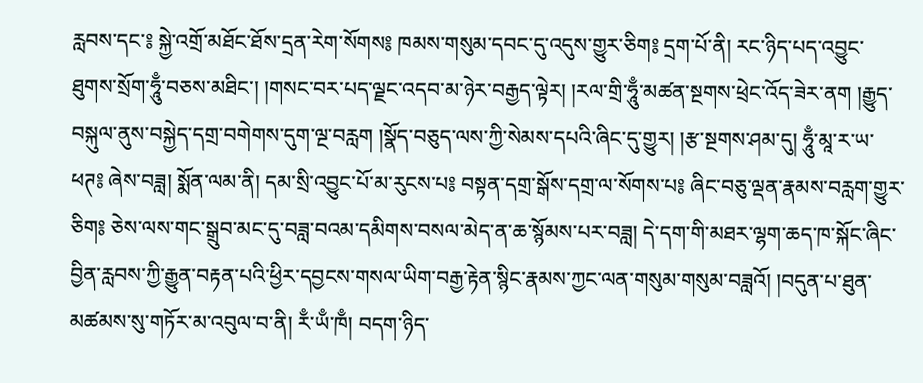རླབས་དང་༔ སྐྱེ་འགྲོ་མཐོང་ཐོས་དྲན་རེག་སོགས༔ ཁམས་གསུམ་དབང་དུ་འདུས་གྱུར་ཅིག༔ དྲག་པོ་ནི། རང་ཉིད་པད་འབྱུང་ཐུགས་སྲོག་ཧཱུྃ་བཅས་མཐིང་། །གསང་བར་པད་ལྗང་འདབ་མ་ཉེར་བརྒྱད་ལྟེར། །རལ་གྲི་ཧཱུྃ་མཚན་སྔགས་ཕྲེང་འོད་ཟེར་ནག །རྒྱུད་བསྐུལ་ནུས་བསྐྱེད་དགྲ་བགེགས་དུག་ལྔ་བརླག །སྣོད་བཅུད་ལས་ཀྱི་སེམས་དཔའི་ཞིང་དུ་གྱུར། །རྩ་སྔགས་ཤམ་དུ། ཧཱུྃ་མཱ་ར་ཡ་ཕཊ༔ ཞེས་བཟླ། སྨོན་ལམ་ནི། དམ་སྲི་འབྱུང་པོ་མ་རུངས་པ༔ བསྟན་དགྲ་སྒོས་དགྲ་ལ་སོགས་པ༔ ཞིང་བཅུ་ལྡན་རྣམས་བརླག་གྱུར་ཅིག༔ ཅེས་ལས་གང་སྒྲུབ་མང་དུ་བཟླ་བའམ་དམིགས་བསལ་མེད་ན་ཆ་སྙོམས་པར་བཟླ། དེ་དག་གི་མཐར་ལྷག་ཆད་ཁ་སྐོང་ཞིང་བྱིན་རླབས་ཀྱི་རྒྱུན་བརྟན་པའི་ཕྱིར་དབྱངས་གསལ་ཡིག་བརྒྱ་རྟེན་སྙིང་རྣམས་ཀྱང་ལན་གསུམ་གསུམ་བཟླའོ། །བདུན་པ་ཐུན་མཚམས་སུ་གཏོར་མ་འབུལ་བ་ནི། རྃ་ཡྃ་ཁྃ། བདག་ཉིད་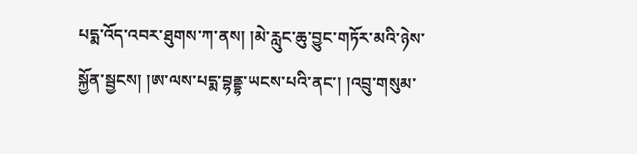པདྨ་འོད་འབར་ཐུགས་ཀ་ནས། །མེ་རླུང་ཆུ་བྱུང་གཏོར་མའི་ཉེས་སྐྱོན་སྦྱངས། །ཨ་ལས་པདྨ་བྷནྡྷ་ཡངས་པའི་ནང་། །འབྲུ་གསུམ་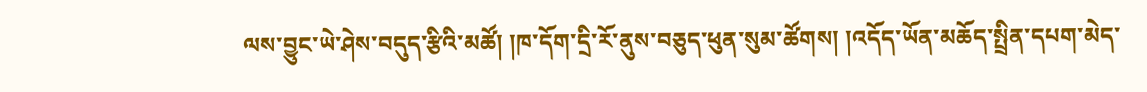ལས་བྱུང་ཡེ་ཤེས་བདུད་རྩིའི་མཚོ། །ཁ་དོག་དྲི་རོ་ནུས་བཅུད་ཕུན་སུམ་ཚོགས། །འདོད་ཡོན་མཆོད་སྤྲིན་དཔག་མེད་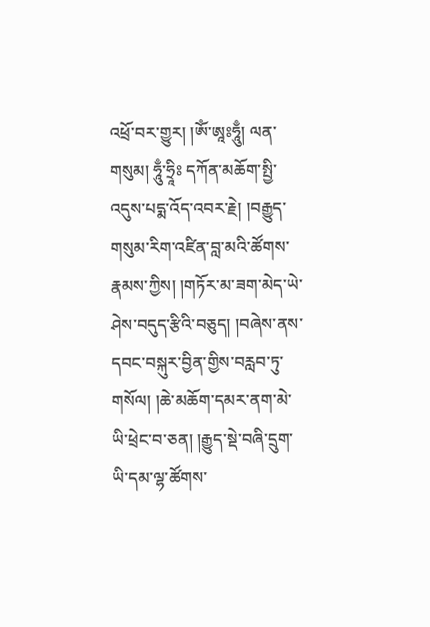འཕྲོ་བར་གྱུར། །ༀ་ཨཱཿཧཱུྃ། ལན་གསུམ། ཧཱུྃ་ཧྲཱིཿ དཀོན་མཆོག་སྤྱི་འདུས་པདྨ་འོད་འབར་རྗེ། །བརྒྱུད་གསུམ་རིག་འཛིན་བླ་མའི་ཚོགས་རྣམས་ཀྱིས། །གཏོར་མ་ཟག་མེད་ཡེ་ཤེས་བདུད་རྩིའི་བཅུད། །བཞེས་ནས་དབང་བསྐུར་བྱིན་གྱིས་བརླབ་ཏུ་གསོལ། །ཆེ་མཆོག་དམར་ནག་མེ་ཡི་ཕྲེང་བ་ཅན། །རྒྱུད་སྡེ་བཞི་དྲུག་ཡི་དམ་ལྷ་ཚོགས་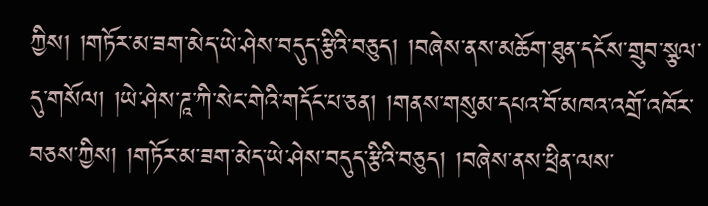ཀྱིས། །གཏོར་མ་ཟག་མེད་ཡེ་ཤེས་བདུད་རྩིའི་བཅུད། །བཞེས་ནས་མཆོག་ཐུན་དངོས་གྲུབ་སྩལ་དུ་གསོལ། །ཡེ་ཤེས་ཌཱ་ཀི་སེང་གེའི་གདོང་པ་ཅན། །གནས་གསུམ་དཔའ་བོ་མཁའ་འགྲོ་འཁོར་བཅས་ཀྱིས། །གཏོར་མ་ཟག་མེད་ཡེ་ཤེས་བདུད་རྩིའི་བཅུད། །བཞེས་ནས་ཕྲིན་ལས་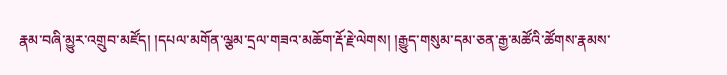རྣམ་བཞི་མྱུར་འགྲུབ་མཛོད། །དཔལ་མགོན་ལྕམ་དྲལ་གཟའ་མཆོག་རྡོ་རྗེ་ལེགས། །རྒྱུད་གསུམ་དམ་ཅན་རྒྱ་མཚོའི་ཚོགས་རྣམས་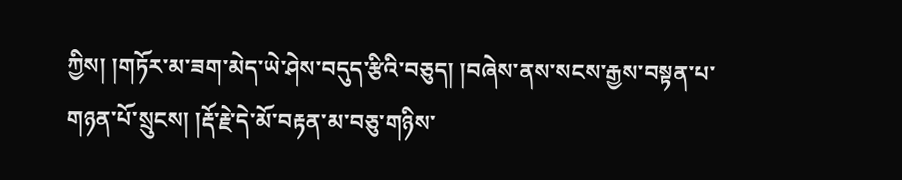ཀྱིས། །གཏོར་མ་ཟག་མེད་ཡེ་ཤེས་བདུད་རྩིའི་བཅུད། །བཞེས་ནས་སངས་རྒྱས་བསྟན་པ་གཉན་པོ་སྲུངས། །རྡོ་རྗེ་དེ་མོ་བརྟན་མ་བཅུ་གཉིས་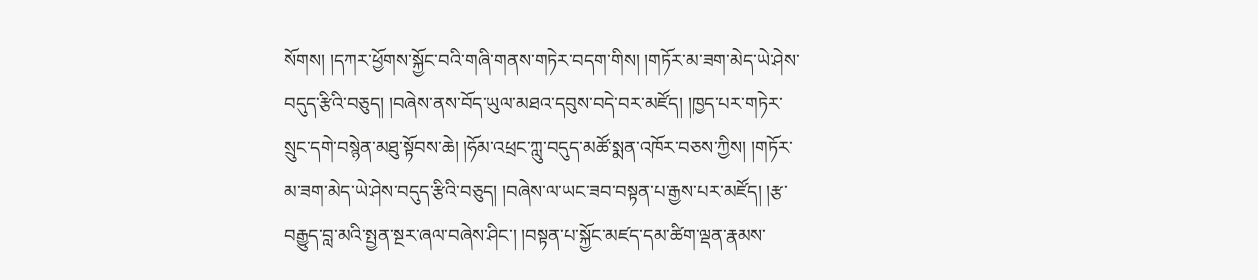སོགས། །དཀར་ཕྱོགས་སྐྱོང་བའི་གཞི་གནས་གཏེར་བདག་གིས། །གཏོར་མ་ཟག་མེད་ཡེ་ཤེས་བདུད་རྩིའི་བཅུད། །བཞེས་ནས་བོད་ཡུལ་མཐའ་དབུས་བདེ་བར་མཛོད། །ཁྱད་པར་གཏེར་སྲུང་དགེ་བསྙེན་མཐུ་སྟོབས་ཆེ། །ཧོམ་འཕྲང་ཀླུ་བདུད་མཚོ་སྨན་འཁོར་བཅས་ཀྱིས། །གཏོར་མ་ཟག་མེད་ཡེ་ཤེས་བདུད་རྩིའི་བཅུད། །བཞེས་ལ་ཡང་ཟབ་བསྟན་པ་རྒྱས་པར་མཛོད། །རྩ་བརྒྱུད་བླ་མའི་སྤྱན་སྔར་ཞལ་བཞེས་ཤིང་། །བསྟན་པ་སྐྱོང་མཛད་དམ་ཚིག་ལྡན་རྣམས་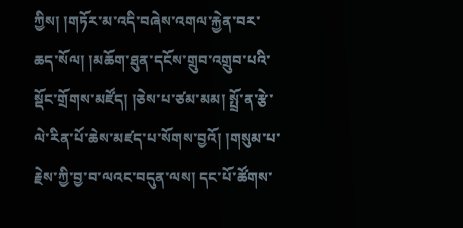ཀྱིས། །གཏོར་མ་འདི་བཞེས་འགལ་རྐྱེན་བར་ཆད་སོལ། །མཆོག་ཐུན་དངོས་གྲུབ་འགྲུབ་པའི་སྡོང་གྲོགས་མཛོད། །ཅེས་པ་ཙམ་མམ། སྤྲོ་ན་རྩེ་ལེ་རིན་པོ་ཆེས་མཛད་པ་སོགས་བྱའོ། །གསུམ་པ་རྗེས་ཀྱི་བྱ་བ་ལའང་བདུན་ལས། དང་པོ་ཚོགས་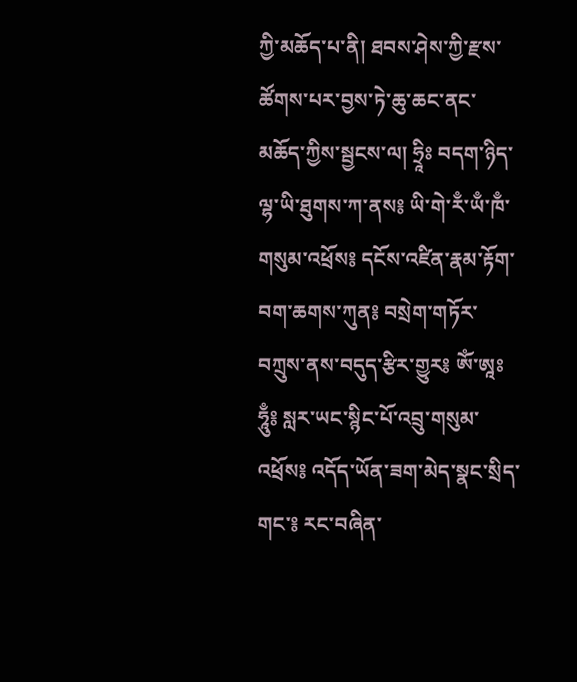ཀྱི་མཆོད་པ་ནི། ཐབས་ཤེས་ཀྱི་རྫས་ཚོགས་པར་བྱས་ཏེ་ཆུ་ཆང་ནང་མཆོད་ཀྱིས་སྦྱངས་ལ། ཧྲཱིཿ བདག་ཉིད་ལྷ་ཡི་ཐུགས་ཀ་ནས༔ ཡི་གེ་རྃ་ཡྃ་ཁྃ་གསུམ་འཕྲོས༔ དངོས་འཛིན་རྣམ་རྟོག་བག་ཆགས་ཀུན༔ བསྲེག་གཏོར་བཀྲུས་ནས་བདུད་རྩིར་གྱུར༔ ༀ་ཨཱཿཧཱུྃ༔ སླར་ཡང་སྙིང་པོ་འབྲུ་གསུམ་འཕྲོས༔ འདོད་ཡོན་ཟག་མེད་སྣང་སྲིད་གང་༔ རང་བཞིན་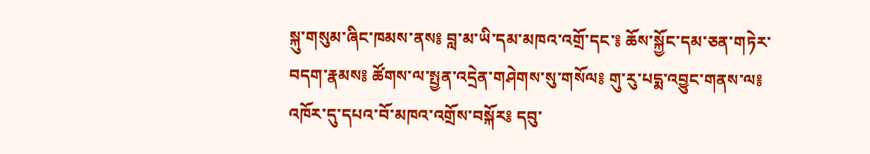སྐུ་གསུམ་ཞིང་ཁམས་ནས༔ བླ་མ་ཡི་དམ་མཁའ་འགྲོ་དང་༔ ཆོས་སྐྱོང་དམ་ཅན་གཏེར་བདག་རྣམས༔ ཚོགས་ལ་སྤྱན་འདྲེན་གཤེགས་སུ་གསོལ༔ གུ་རུ་པདྨ་འབྱུང་གནས་ལ༔ འཁོར་དུ་དཔའ་བོ་མཁའ་འགྲོས་བསྐོར༔ དབུ་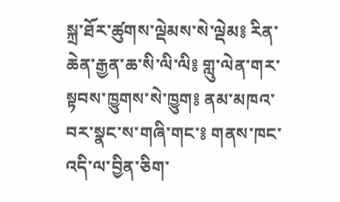སྐྲ་ཐོར་ཚུགས་ལྡེམས་སེ་ལྡེམ༔ རིན་ཆེན་རྒྱན་ཆ་སི་ལི་ལི༔ གླུ་ལེན་གར་སྟབས་ཁྱུགས་སེ་ཁྱུག༔ ནམ་མཁའ་བར་སྣང་ས་གཞི་གང་༔ གནས་ཁང་འདི་ལ་བྱིན་ཅིག་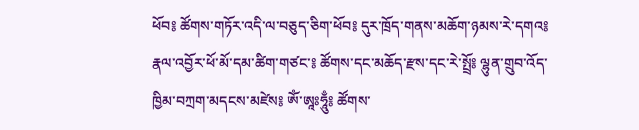ཕོབ༔ ཚོགས་གཏོར་འདི་ལ་བཅུད་ཅིག་ཕོབ༔ དུར་ཁྲོད་གནས་མཆོག་ཉམས་རེ་དགའ༔ རྣལ་འབྱོར་ཕོ་མོ་དམ་ཚིག་གཙང་༔ ཚོགས་དང་མཆོད་རྫས་དང་རེ་སྤྲོ༔ ལྷུན་གྲུབ་འོད་ཁྱིམ་བཀྲག་མདངས་མཛེས༔ ༀ་ཨཱཿཧཱུྃ༔ ཚོགས་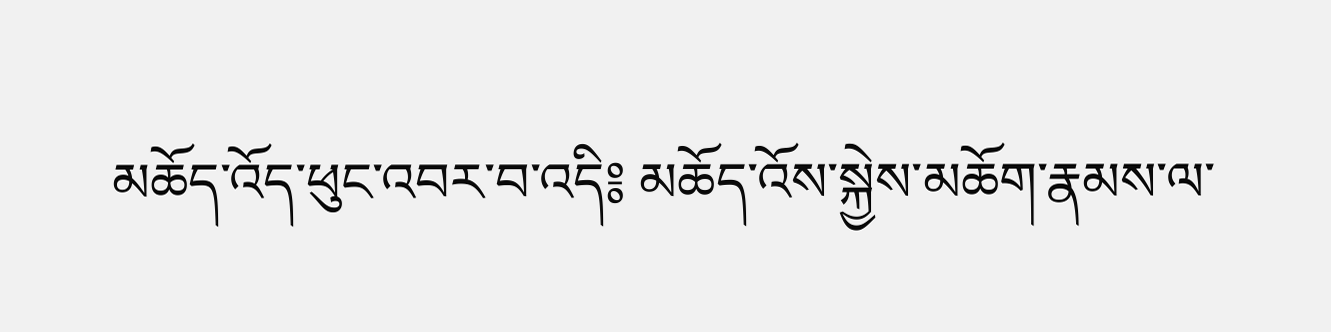མཆོད་འོད་ཕུང་འབར་བ་འདི༔ མཆོད་འོས་སྐྱེས་མཆོག་རྣམས་ལ་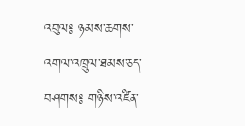འབུལ༔ ཉམས་ཆགས་འགལ་འཁྲུལ་ཐམས་ཅད་བཤགས༔ གཉིས་འཛིན་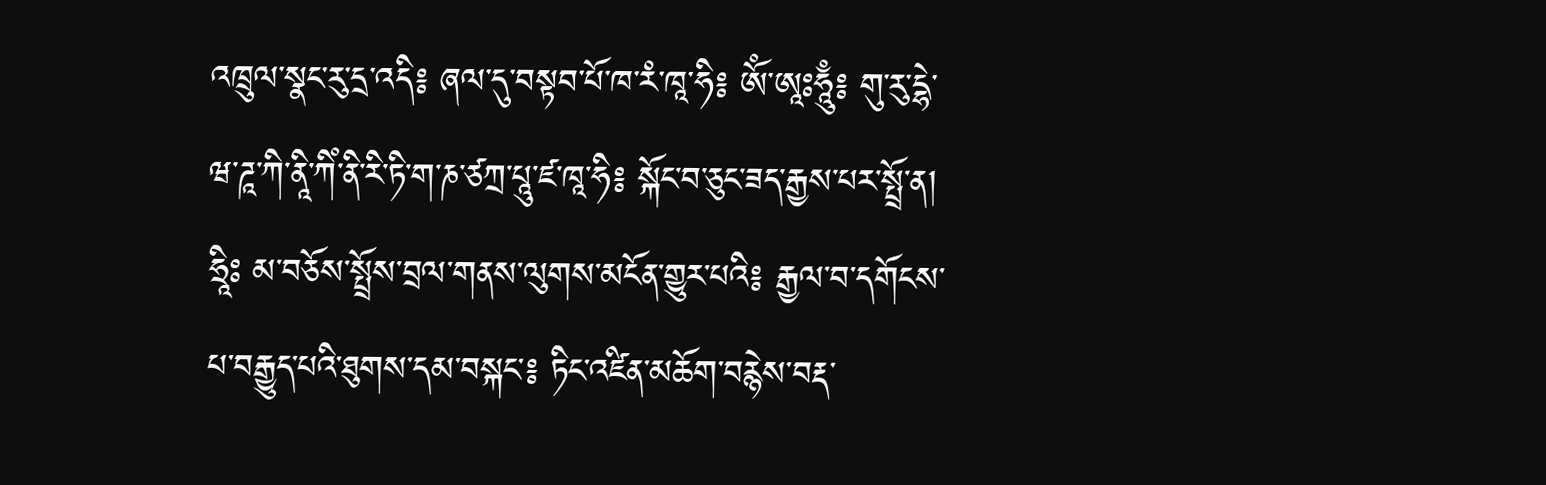འཁྲུལ་སྣང་རུ་དྲ་འདི༔ ཞལ་དུ་བསྟབ་པོ་ཁ་རཾ་ཁཱ་ཧི༔ ༀ་ཨཱཿཧཱུྃ༔ གུ་རུ་དྷེ་ཝ་ཌཱ་ཀི་ནཱི་ཀིཾ་ནི་རི་ཏི་ག་ཎ་ཙཀྲ་པཱུ་ཛ་ཁཱ་ཧི༔ སྐོང་བ་ཅུང་ཟད་རྒྱས་པར་སྤྲོ་ན། ཧྲཱིཿ མ་བཅོས་སྤྲོས་བྲལ་གནས་ལུགས་མངོན་གྱུར་པའི༔ རྒྱལ་བ་དགོངས་པ་བརྒྱུད་པའི་ཐུགས་དམ་བསྐང་༔ ཏིང་འཛིན་མཆོག་བརྙེས་བརྡ་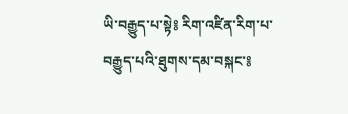ཡི་བརྒྱུད་པ་སྟེ༔ རིག་འཛིན་རིག་པ་བརྒྱུད་པའི་ཐུགས་དམ་བསྐང་༔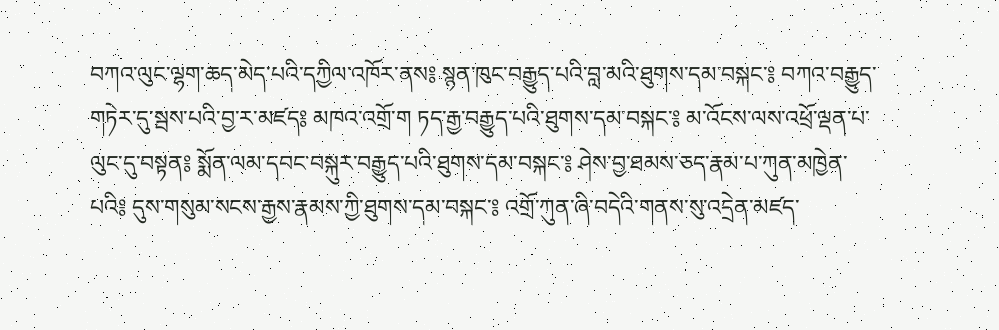བཀའ་ལུང་ལྷག་ཆད་མེད་པའི་དཀྱིལ་འཁོར་ནས༔ སྙན་ཁུང་བརྒྱུད་པའི་བླ་མའི་ཐུགས་དམ་བསྐང་༔ བཀའ་བརྒྱུད་གཏེར་དུ་སྦས་པའི་བྱ་ར་མཛད༔ མཁའ་འགྲོ་ག ཏད་རྒྱ་བརྒྱུད་པའི་ཐུགས་དམ་བསྐང་༔ མ་འོངས་ལས་འཕྲོ་ལྡན་པ་ལུང་དུ་བསྟན༔ སྨོན་ལམ་དབང་བསྐུར་བརྒྱུད་པའི་ཐུགས་དམ་བསྐང་༔ ཤེས་བྱ་ཐམས་ཅད་རྣམ་པ་ཀུན་མཁྱེན་པའི༔ དུས་གསུམ་སངས་རྒྱས་རྣམས་ཀྱི་ཐུགས་དམ་བསྐང་༔ འགྲོ་ཀུན་ཞི་བདེའི་གནས་སུ་འདྲེན་མཛད་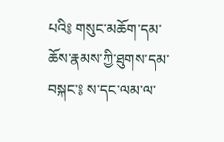པའི༔ གསུང་མཆོག་དམ་ཆོས་རྣམས་ཀྱི་ཐུགས་དམ་བསྐང་༔ ས་དང་ལམ་ལ་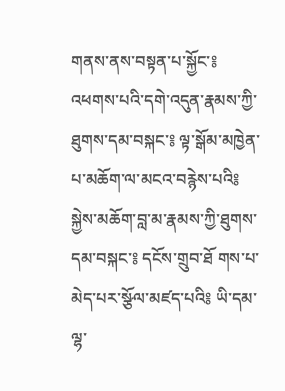གནས་ནས་བསྟན་པ་སྐྱོང་༔ འཕགས་པའི་དགེ་འདུན་རྣམས་ཀྱི་ཐུགས་དམ་བསྐང་༔ ལྟ་སྒོམ་མཁྱེན་པ་མཆོག་ལ་མངའ་བརྙེས་པའི༔ སྐྱེས་མཆོག་བླ་མ་རྣམས་ཀྱི་ཐུགས་དམ་བསྐང་༔ དངོས་གྲུབ་ཐོ གས་པ་མེད་པར་སྩོལ་མཛད་པའི༔ ཡི་དམ་ལྷ་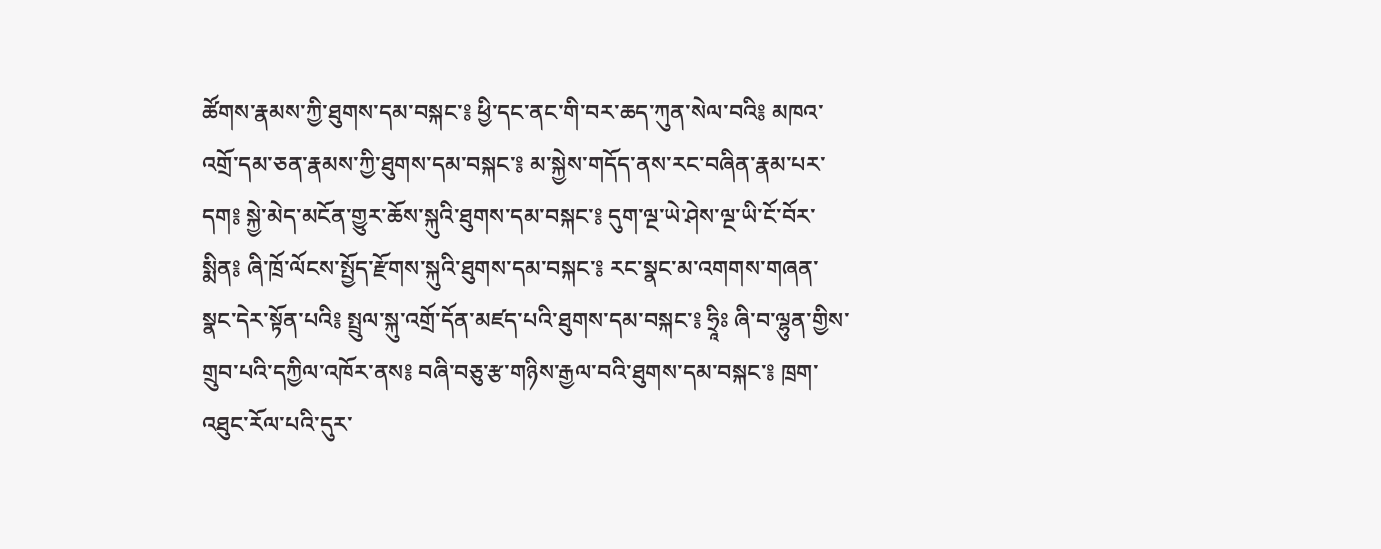ཚོགས་རྣམས་ཀྱི་ཐུགས་དམ་བསྐང་༔ ཕྱི་དང་ནང་གི་བར་ཆད་ཀུན་སེལ་བའི༔ མཁའ་འགྲོ་དམ་ཅན་རྣམས་ཀྱི་ཐུགས་དམ་བསྐང་༔ མ་སྐྱེས་གདོད་ནས་རང་བཞིན་རྣམ་པར་དག༔ སྐྱེ་མེད་མངོན་གྱུར་ཆོས་སྐུའི་ཐུགས་དམ་བསྐང་༔ དུག་ལྔ་ཡེ་ཤེས་ལྔ་ཡི་ངོ་བོར་སྨིན༔ ཞི་ཁྲོ་ལོངས་སྤྱོད་རྫོགས་སྐུའི་ཐུགས་དམ་བསྐང་༔ རང་སྣང་མ་འགགས་གཞན་སྣང་དེར་སྟོན་པའི༔ སྤྲུལ་སྐུ་འགྲོ་དོན་མཛད་པའི་ཐུགས་དམ་བསྐང་༔ ཧྲཱིཿ ཞི་བ་ལྷུན་གྱིས་གྲུབ་པའི་དཀྱིལ་འཁོར་ནས༔ བཞི་བཅུ་རྩ་གཉིས་རྒྱལ་བའི་ཐུགས་དམ་བསྐང་༔ ཁྲག་འཐུང་རོལ་པའི་དུར་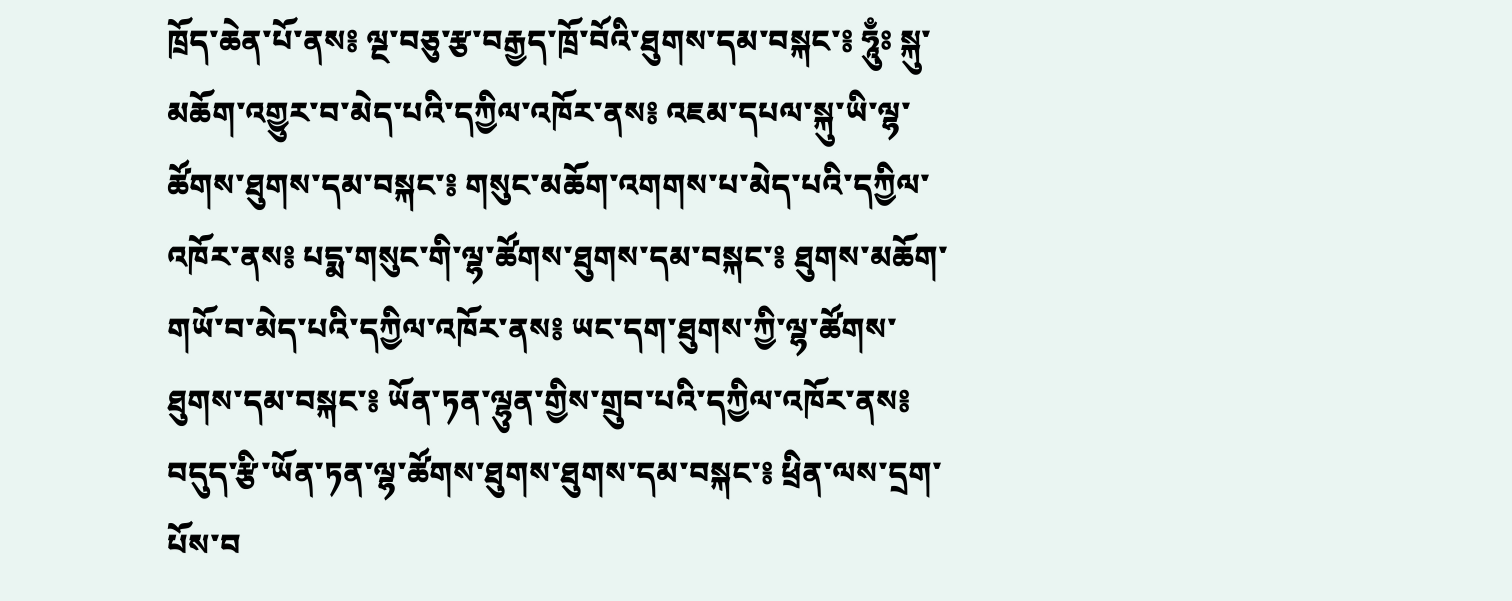ཁྲོད་ཆེན་པོ་ནས༔ ལྔ་བཅུ་རྩ་བརྒྱད་ཁྲོ་བོའི་ཐུགས་དམ་བསྐང་༔ ཧཱུྃཿ སྐུ་མཆོག་འགྱུར་བ་མེད་པའི་དཀྱིལ་འཁོར་ནས༔ འཇམ་དཔལ་སྐུ་ཡི་ལྷ་ཚོགས་ཐུགས་དམ་བསྐང་༔ གསུང་མཆོག་འགགས་པ་མེད་པའི་དཀྱིལ་འཁོར་ནས༔ པདྨ་གསུང་གི་ལྷ་ཚོགས་ཐུགས་དམ་བསྐང་༔ ཐུགས་མཆོག་གཡོ་བ་མེད་པའི་དཀྱིལ་འཁོར་ནས༔ ཡང་དག་ཐུགས་ཀྱི་ལྷ་ཚོགས་ཐུགས་དམ་བསྐང་༔ ཡོན་ཏན་ལྷུན་གྱིས་གྲུབ་པའི་དཀྱིལ་འཁོར་ནས༔ བདུད་རྩི་ཡོན་ཏན་ལྷ་ཚོགས་ཐུགས་ཐུགས་དམ་བསྐང་༔ ཕྲིན་ལས་དྲག་པོས་བ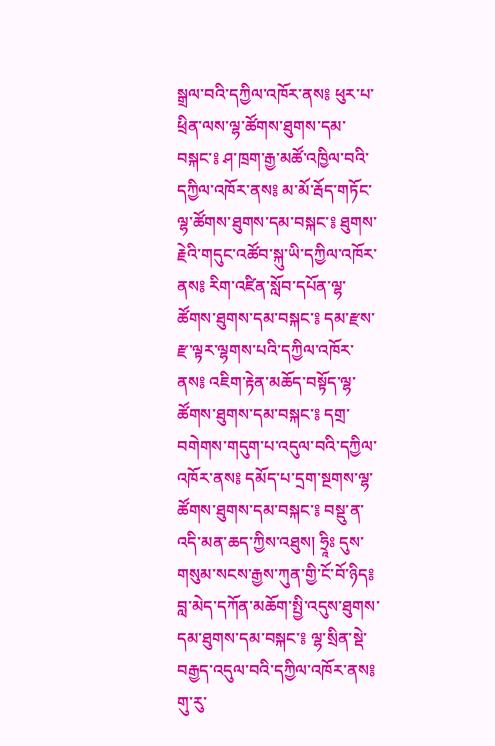སྒྲལ་བའི་དཀྱིལ་འཁོར་ནས༔ ཕུར་པ་ཕྲིན་ལས་ལྷ་ཚོགས་ཐུགས་དམ་བསྐང་༔ ཤ་ཁྲག་རྒྱ་མཚོ་འཁྱིལ་བའི་དཀྱིལ་འཁོར་ནས༔ མ་མོ་རྦོད་གཏོང་ལྷ་ཚོགས་ཐུགས་དམ་བསྐང་༔ ཐུགས་རྗེའི་གདུང་འཚོབ་སྐུ་ཡི་དཀྱིལ་འཁོར་ནས༔ རིག་འཛིན་སློབ་དཔོན་ལྷ་ཚོགས་ཐུགས་དམ་བསྐང་༔ དམ་རྫས་རྫ་ལྟར་ལྷགས་པའི་དཀྱིལ་འཁོར་ནས༔ འཇིག་རྟེན་མཆོད་བསྟོད་ལྷ་ཚོགས་ཐུགས་དམ་བསྐང་༔ དགྲ་བགེགས་གདུག་པ་འདུལ་བའི་དཀྱིལ་འཁོར་ནས༔ དམོད་པ་དྲག་སྔགས་ལྷ་ཚོགས་ཐུགས་དམ་བསྐང་༔ བསྡུ་ན་འདི་མན་ཆད་ཀྱིས་འཐུས། ཧྲཱིཿ དུས་གསུམ་སངས་རྒྱས་ཀུན་གྱི་ངོ་བོ་ཉིད༔ བླ་མེད་དཀོན་མཆོག་སྤྱི་འདུས་ཐུགས་དམ་ཐུགས་དམ་བསྐང་༔ ལྷ་སྲིན་སྡེ་བརྒྱད་འདུལ་བའི་དཀྱིལ་འཁོར་ནས༔ གུ་རུ་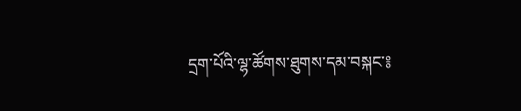དྲག་པོའི་ལྷ་ཚོགས་ཐུགས་དམ་བསྐང་༔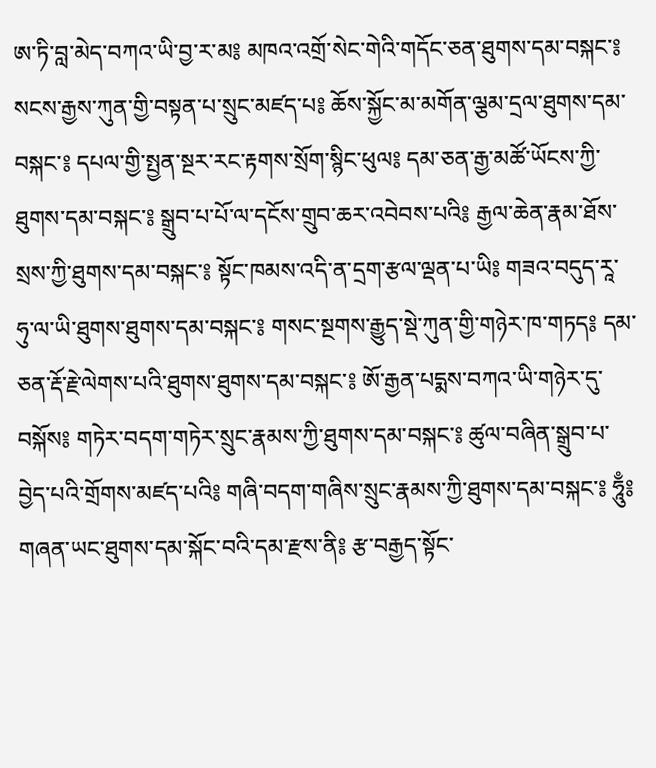ཨ་ཏི་བླ་མེད་བཀའ་ཡི་བྱ་ར་མ༔ མཁའ་འགྲོ་སེང་གེའི་གདོང་ཅན་ཐུགས་དམ་བསྐང་༔ སངས་རྒྱས་ཀུན་གྱི་བསྟན་པ་སྲུང་མཛད་པ༔ ཆོས་སྐྱོང་མ་མགོན་ལྕམ་དྲལ་ཐུགས་དམ་བསྐང་༔ དཔལ་གྱི་སྤྱན་སྔར་རང་རྟགས་སྲོག་སྙིང་ཕུལ༔ དམ་ཅན་རྒྱ་མཚོ་ཡོངས་ཀྱི་ཐུགས་དམ་བསྐང་༔ སྒྲུབ་པ་པོ་ལ་དངོས་གྲུབ་ཆར་འབེབས་པའི༔ རྒྱལ་ཆེན་རྣམ་ཐོས་སྲས་ཀྱི་ཐུགས་དམ་བསྐང་༔ སྟོང་ཁམས་འདི་ན་དྲག་རྩལ་ལྡན་པ་ཡི༔ གཟའ་བདུད་རཱ་ཧུ་ལ་ཡི་ཐུགས་ཐུགས་དམ་བསྐང་༔ གསང་སྔགས་རྒྱུད་སྡེ་ཀུན་གྱི་གཉེར་ཁ་གཏད༔ དམ་ཅན་རྡོ་རྗེ་ལེགས་པའི་ཐུགས་ཐུགས་དམ་བསྐང་༔ ཨོ་རྒྱན་པདྨས་བཀའ་ཡི་གཉེར་དུ་བསྐོས༔ གཏེར་བདག་གཏེར་སྲུང་རྣམས་ཀྱི་ཐུགས་དམ་བསྐང་༔ ཚུལ་བཞིན་སྒྲུབ་པ་བྱེད་པའི་གྲོགས་མཛད་པའི༔ གཞི་བདག་གཞིས་སྲུང་རྣམས་ཀྱི་ཐུགས་དམ་བསྐང་༔ ཧཱུྃ༔ གཞན་ཡང་ཐུགས་དམ་སྐོང་བའི་དམ་རྫས་ནི༔ རྩ་བརྒྱད་སྟོང་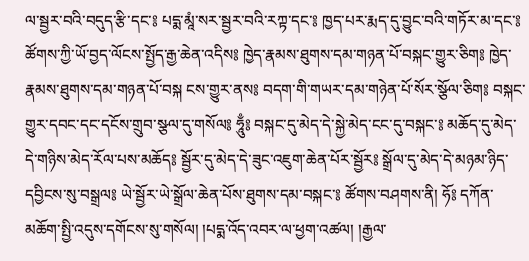ལ་སྦྱར་བའི་བདུད་རྩི་དང་༔ པདྨ་མཱཾ་སར་སྦྱར་བའི་རཀྟ་དང་༔ ཁྱད་པར་རྨད་དུ་བྱུང་བའི་གཏོར་མ་དང་༔ ཚོགས་ཀྱི་ཡོ་བྱད་ལོངས་སྤྱོད་རྒྱ་ཆེན་འདིས༔ ཁྱེད་རྣམས་ཐུགས་དམ་གཉན་པོ་བསྐང་གྱུར་ཅིག༔ ཁྱེད་རྣམས་ཐུགས་དམ་གཉན་པོ་བསྐ ངས་གྱུར་ནས༔ བདག་གི་གཡར་དམ་གཉེན་པོ་སོར་སྩོལ་ཅིག༔ བསྐང་གྱུར་དབང་དང་དངོས་གྲུབ་སྩལ་དུ་གསོལ༔ ཧཱུྃ༔ བསྐང་དུ་མེད་དེ་སྐྱེ་མེད་ངང་དུ་བསྐང་༔ མཆོད་དུ་མེད་དེ་གཉིས་མེད་རོལ་པས་མཆོད༔ སྦྱོར་དུ་མེད་དེ་ཟུང་འཇུག་ཆེན་པོར་སྦྱོར༔ སྒྲོལ་དུ་མེད་དེ་མཉམ་ཉིད་དབྱིངས་སུ་བསྒྲལ༔ ཡེ་སྦྱོར་ཡེ་སྒྲོལ་ཆེན་པོས་ཐུགས་དམ་བསྐང་༔ ཚོགས་བཤགས་ནི། ཧོ༔ དཀོན་མཆོག་སྤྱི་འདུས་དགོངས་སུ་གསོལ། །པདྨ་འོད་འབར་ལ་ཕྱག་འཚལ། །རྒྱལ་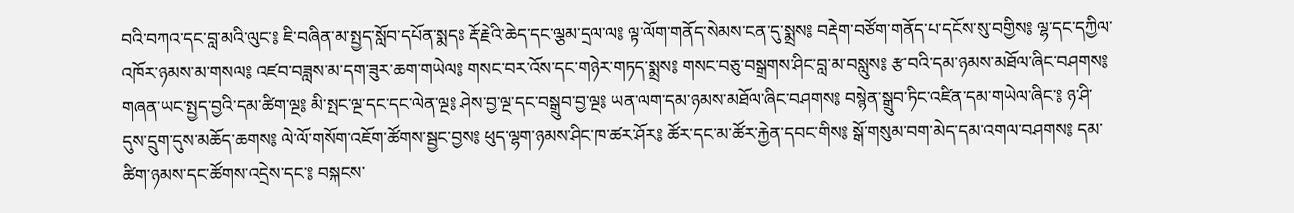བའི་བཀའ་དང་བླ་མའི་ལུང་༔ ཇི་བཞིན་མ་སྤྱད་སློབ་དཔོན་སྨདཿ རྡོ་རྗེའི་ཆེད་དང་ལྕམ་དྲལ་ལ༔ ལྟ་ལོག་གནོད་སེམས་ངན་དུ་སྨྲས༔ བརྡེག་བཙོག་གནོད་པ་དངོས་སུ་བགྱིས༔ ལྷ་དང་དཀྱིལ་འཁོར་ཉམས་མ་གསལ༔ འཛབ་བཟླས་མ་དག་ཟུར་ཆག་གཡེལ༔ གསང་བར་འོས་དང་གཉེར་གཏད་སྨྲས༔ གསང་བཅུ་བསྒྲགས་ཤིང་བླ་མ་བསླུས༔ རྩ་བའི་དམ་ཉམས་མཐོལ་ཞིང་བཤགས༔ གཞན་ཡང་སྤྱད་བྱའི་དམ་ཚིག་ལྔ༔ མི་སྤང་ལྔ་དང་དང་ལེན་ལྔ༔ ཤེས་བྱ་ལྔ་དང་བསྒྲུབ་བྱ་ལྔ༔ ཡན་ལག་དམ་ཉམས་མཐོལ་ཞིང་བཤགས༔ བསྙེན་སྒྲུབ་ཏིང་འཛིན་དམ་གཡེལ་ཞིང་༔ ཉ་ཤི་དུས་དྲུག་དུས་མཆོད་ཆགས༔ ལེ་ལོ་གསོག་འཇོག་ཚོགས་སྦྱང་བྱས༔ ཕུད་ལྷག་ཉམས་ཤིང་ཁ་ཚར་ཤོར༔ ཚོར་དང་མ་ཚོར་རྐྱེན་དབང་གིས༔ སྒོ་གསུམ་བག་མེད་དམ་འགལ་བཤགས༔ དམ་ཚིག་ཉམས་དང་ཚོགས་འདྲེས་དང་༔ བསྐངས་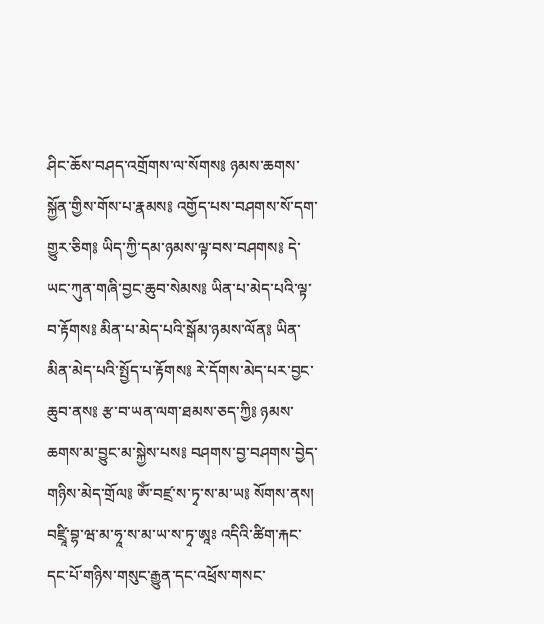ཤིང་ཆོས་བཤད་འགྲོགས་ལ་སོགས༔ ཉམས་ཆགས་སྐྱོན་གྱིས་གོས་པ་རྣམས༔ འགྱོད་པས་བཤགས་སོ་དག་གྱུར་ཅིག༔ ཡིད་ཀྱི་དམ་ཉམས་ལྟ་བས་བཤགས༔ དེ་ཡང་ཀུན་གཞི་བྱང་ཆུབ་སེམས༔ ཡིན་པ་མེད་པའི་ལྟ་བ་རྟོགས༔ མིན་པ་མེད་པའི་སྒོམ་ཉམས་ལོན༔ ཡིན་མིན་མེད་པའི་སྤྱོད་པ་རྟོགས༔ རེ་དོགས་མེད་པར་བྱང་ཆུབ་ནས༔ རྩ་བ་ཡན་ལག་ཐམས་ཅད་ཀྱི༔ ཉམས་ཆགས་མ་བྱུང་མ་སྐྱེས་པས༔ བཤགས་བྱ་བཤགས་བྱེད་གཉིས་མེད་གྲོལ༔ ༀ་བཛྲ་ས་ཏྭ་ས་མ་ཡ༔ སོགས་ནས། བཛྲཱི་བྷ་ཝ་མ་ཧཱ་ས་མ་ཡ་ས་ཏྭ་ཨཱཿ འདིའི་ཚིག་རྐང་དང་པོ་གཉིས་གསུང་རྒྱུན་དང་འཕྲོས་གསང་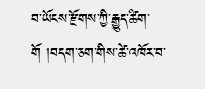བ་ཡོངས་རྫོགས་ཀྱི་རྒྱུད་ཚིག་གོ །བདག་ཅག་གིས་ཚེ་འཁོར་བ་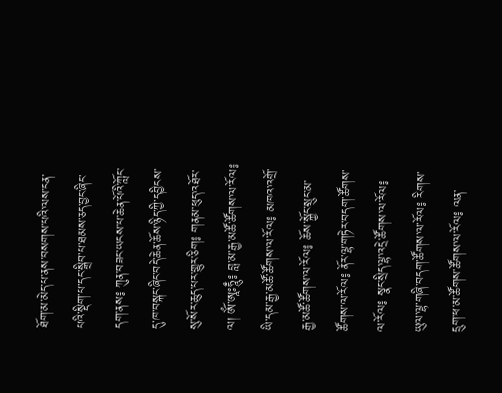ཐོག་མ་མེད་པ་ནས་བསགས་པའི་ལས་ངན་པའི་སྡིག་པ་དང་སྒྲིབ་པ་ཐམས་ཅད་བྱང་ཞིང་དག་ནས༔ ཀུན་བཟང་ཡངས་པ་ཆེན་པོའི་ཀློང་དུ་ཁ་བསྐང་ཞིང་བདེ་ཆེན་ཆོས་ཉིད་ཀྱི་དབྱིངས་སུ་སོར་ཆུད་པར་གྱུར་ཅིག༔ གནམ་ཕུད་འཐོར་ལ། ༀ་ཨཱཿཧཱུྃ༔ བླ་མ་རྒྱ་མཚོ་ཚོགས་ལ་རོལ༔ ཡི་དམ་རྒྱ་མཚོ་ཚོགས་ལ་རོལ༔ མཁའ་འགྲོ་རྒྱ་མཚོ་ཚོགས་ལ་རོལ༔ ཆོས་སྐྱོང་སྲུང་མ་ཚོགས་ལ་རོལ༔ ནོར་ལྷ་གཏེར་བདག་ཚོགས་ལ་རོལ༔ སྣང་སྲིད་ལྷ་འདྲེ་ཚོགས་ལ་རོལ༔ ཡུལ་ལྷ་གཞི་བདག་ཚོགས་ལ་རོལ༔ རིགས་དྲུག་ཕ་མ་ཚོགས་ཚོགས་ལ་རོལ༔ ལན་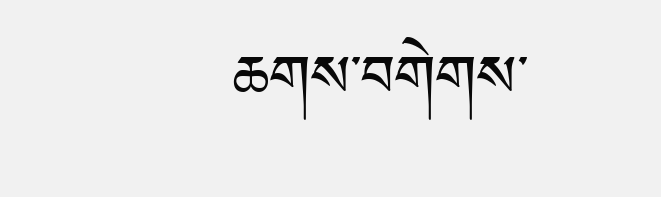ཆགས་བགེགས་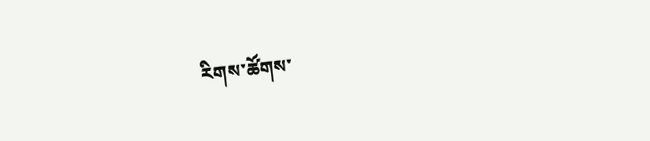རིགས་ཚོགས་